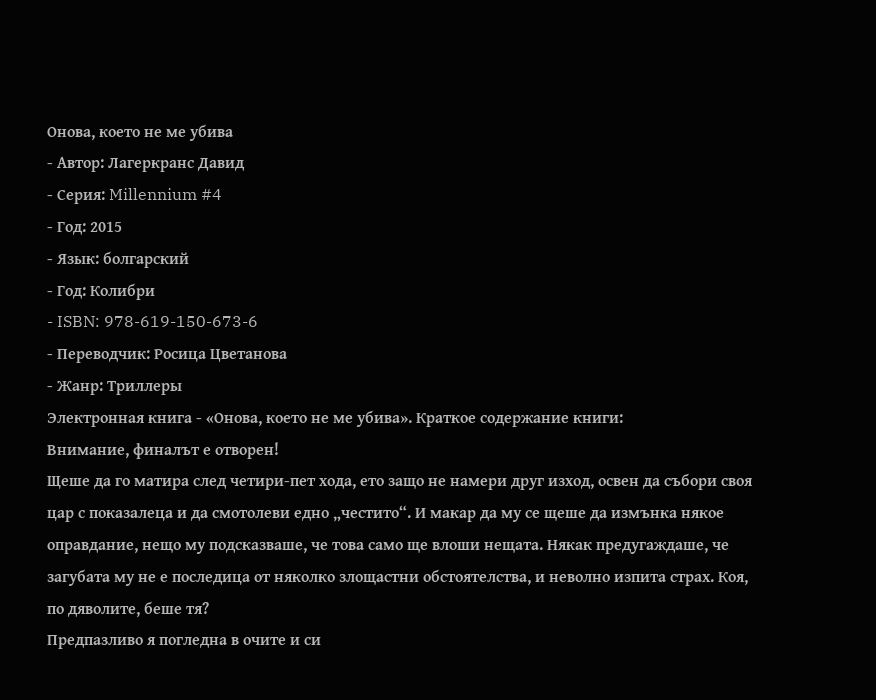Онова, което не ме убива
- Автор: Лагеркранс Давид
- Серия: Millennium #4
- Год: 2015
- Язык: болгарский
- Год: Колибри
- ISBN: 978-619-150-673-6
- Переводчик: Росица Цветанова
- Жанр: Триллеры
Электронная книга - «Онова, което не ме убива». Краткое содержание книги:
Внимание, финалът е отворен!
Щеше да го матира след четири-пет хода, ето защо не намери друг изход, освен да събори своя цар с показалеца и да смотолеви едно „честито“. И макар да му се щеше да измънка някое оправдание, нещо му подсказваше, че това само ще влоши нещата. Някак предугаждаше, че загубата му не е последица от няколко злощастни обстоятелства, и неволно изпита страх. Коя, по дяволите, беше тя?
Предпазливо я погледна в очите и си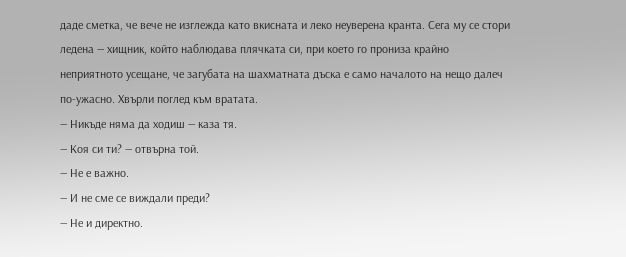даде сметка, че вече не изглежда като вкисната и леко неуверена кранта. Сега му се стори ледена — хищник, който наблюдава плячката си, при което го прониза крайно неприятното усещане, че загубата на шахматната дъска е само началото на нещо далеч по-ужасно. Хвърли поглед към вратата.
— Никъде няма да ходиш — каза тя.
— Коя си ти? — отвърна той.
— Не е важно.
— И не сме се виждали преди?
— Не и директно.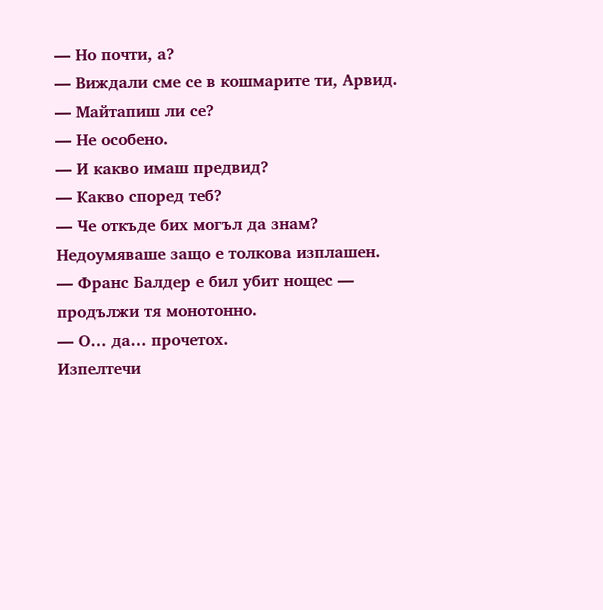— Но почти, а?
— Виждали сме се в кошмарите ти, Арвид.
— Майтапиш ли се?
— Не особено.
— И какво имаш предвид?
— Какво според теб?
— Че откъде бих могъл да знам?
Недоумяваше защо е толкова изплашен.
— Франс Балдер е бил убит нощес — продължи тя монотонно.
— О… да… прочетох.
Изпелтечи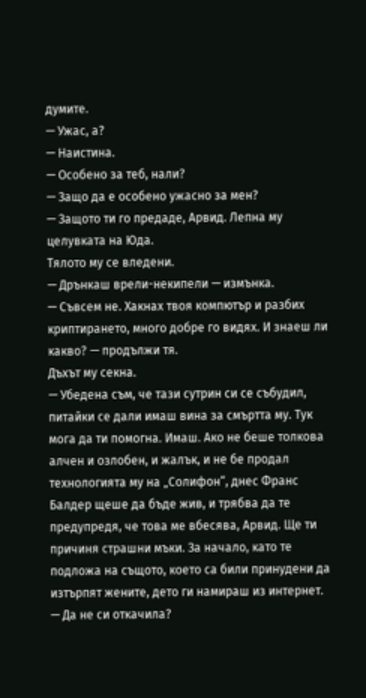думите.
— Ужас, а?
— Наистина.
— Особено за теб, нали?
— Защо да е особено ужасно за мен?
— Защото ти го предаде, Арвид. Лепна му целувката на Юда.
Тялото му се вледени.
— Дрънкаш врели-некипели — измънка.
— Съвсем не. Хакнах твоя компютър и разбих криптирането, много добре го видях. И знаеш ли какво? — продължи тя.
Дъхът му секна.
— Убедена съм, че тази сутрин си се събудил, питайки се дали имаш вина за смъртта му. Тук мога да ти помогна. Имаш. Ако не беше толкова алчен и озлобен, и жалък, и не бе продал технологията му на „Солифон“, днес Франс Балдер щеше да бъде жив, и трябва да те предупредя, че това ме вбесява, Арвид. Ще ти причиня страшни мъки. За начало, като те подложа на същото, което са били принудени да изтърпят жените, дето ги намираш из интернет.
— Да не си откачила?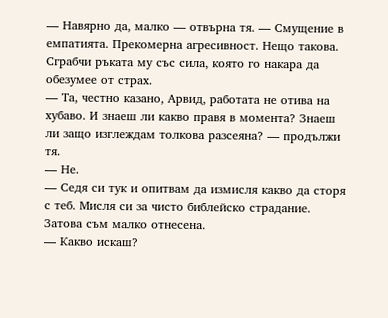— Навярно да, малко — отвърна тя. — Смущение в емпатията. Прекомерна агресивност. Нещо такова.
Сграбчи ръката му със сила, която го накара да обезумее от страх.
— Та, честно казано, Арвид, работата не отива на хубаво. И знаеш ли какво правя в момента? Знаеш ли защо изглеждам толкова разсеяна? — продължи тя.
— Не.
— Седя си тук и опитвам да измисля какво да сторя с теб. Мисля си за чисто библейско страдание. Затова съм малко отнесена.
— Какво искаш?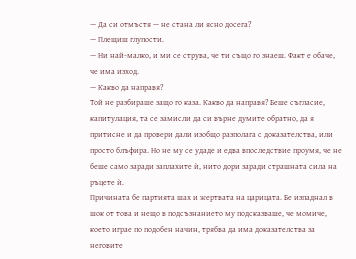— Да си отмъстя — не стана ли ясно досега?
— Плещиш глупости.
— Ни най-малко, и ми се струва, че ти също го знаеш. Факт е обаче, че има изход.
— Какво да направя?
Той не разбираше защо го каза. Какво да направя? Беше съгласие, капитулация, та се замисли да си върне думите обратно, да я притисне и да провери дали изобщо разполага с доказателства, или просто блъфира. Но не му се удаде и едва впоследствие проумя, че не беше само заради заплахите ѝ, нито дори заради страшната сила на ръцете ѝ.
Причината бе партията шах и жертвата на царицата. Бе изпаднал в шок от това и нещо в подсъзнанието му подсказваше, че момиче, което играе по подобен начин, трябва да има доказателства за неговите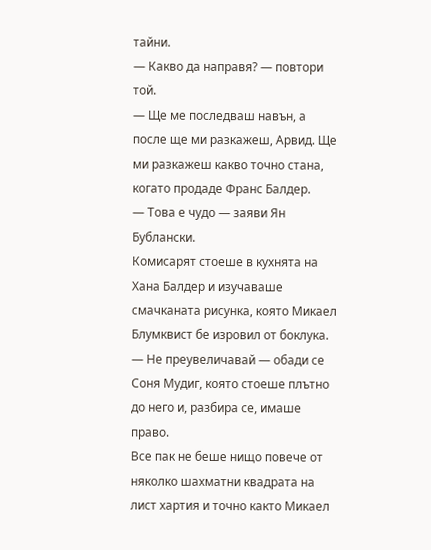тайни.
— Какво да направя? — повтори той.
— Ще ме последваш навън, а после ще ми разкажеш, Арвид. Ще ми разкажеш какво точно стана, когато продаде Франс Балдер.
— Това е чудо — заяви Ян Бублански.
Комисарят стоеше в кухнята на Хана Балдер и изучаваше смачканата рисунка, която Микаел Блумквист бе изровил от боклука.
— Не преувеличавай — обади се Соня Мудиг, която стоеше плътно до него и, разбира се, имаше право.
Все пак не беше нищо повече от няколко шахматни квадрата на лист хартия и точно както Микаел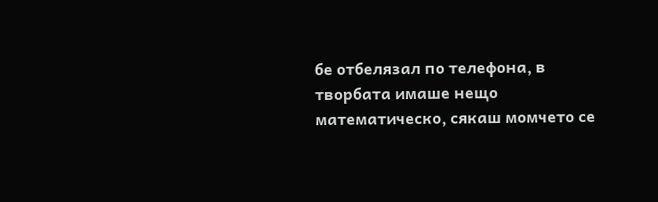бе отбелязал по телефона, в творбата имаше нещо математическо, сякаш момчето се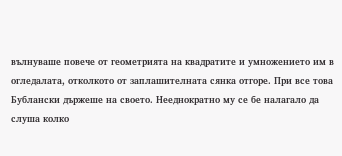вълнуваше повече от геометрията на квадратите и умножението им в огледалата, отколкото от заплашителната сянка отгоре. При все това Бублански държеше на своето. Нееднократно му се бе налагало да слуша колко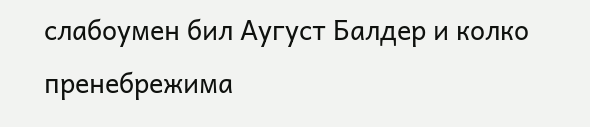слабоумен бил Аугуст Балдер и колко пренебрежима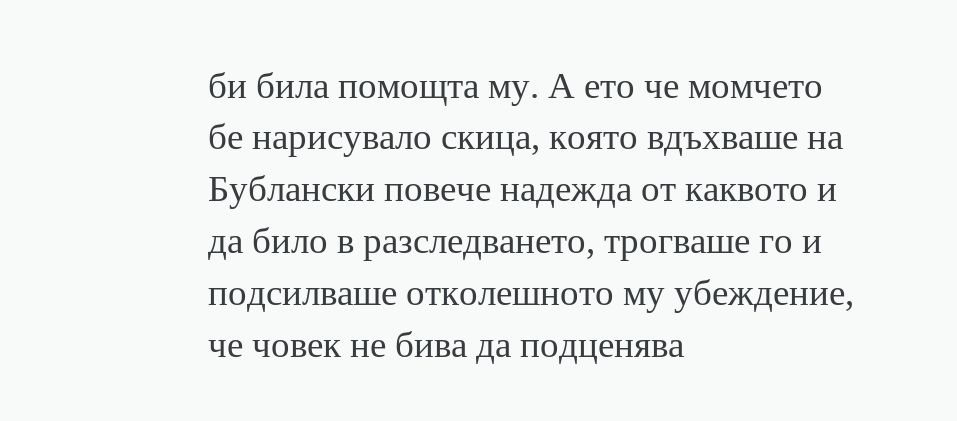би била помощта му. А ето че момчето бе нарисувало скица, която вдъхваше на Бублански повече надежда от каквото и да било в разследването, трогваше го и подсилваше отколешното му убеждение, че човек не бива да подценява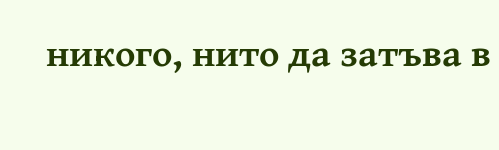никого, нито да затъва в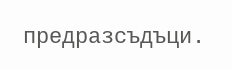предразсъдъци.